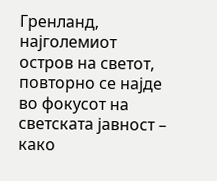Гренланд, најголемиот остров на светот, повторно се најде во фокусот на светската јавност – како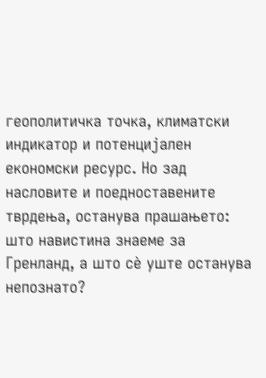геополитичка точка, климатски индикатор и потенцијален економски ресурс. Но зад насловите и поедноставените тврдења, останува прашањето: што навистина знаеме за Гренланд, а што сè уште останува непознато?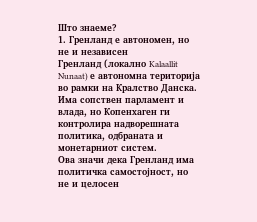Што знаеме?
1. Гренланд е автономен, но не и независен
Гренланд (локално Kalaallit Nunaat) е автономна територија во рамки на Кралство Данска. Има сопствен парламент и влада, но Копенхаген ги контролира надворешната политика, одбраната и монетарниот систем.
Ова значи дека Гренланд има политичка самостојност, но не и целосен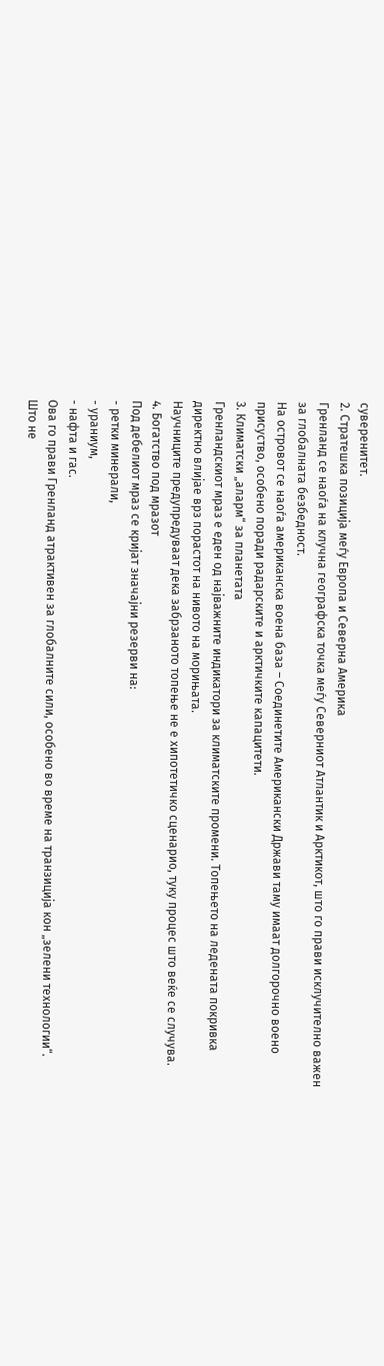суверенитет.
2. Стратешка позиција меѓу Европа и Северна Америка
Гренланд се наоѓа на клучна географска точка меѓу Северниот Атлантик и Арктикот, што го прави исклучително важен за глобалната безбедност.
На островот се наоѓа американска воена база – Соединетите Американски Држави таму имаат долгорочно воено присуство, особено поради радарските и арктичките капацитети.
3. Климатски „аларм“ за планетата
Гренландскиот мраз е еден од најважните индикатори за климатските промени. Топењето на ледената покривка директно влијае врз порастот на нивото на морињата.
Научниците предупредуваат дека забрзаното топење не е хипотетичко сценарио, туку процес што веќе се случува.
4. Богатство под мразот
Под дебелиот мраз се кријат значајни резерви на:
- ретки минерали,
- ураниум,
- нафта и гас.
Ова го прави Гренланд атрактивен за глобалните сили, особено во време на транзиција кон „зелени технологии“.
Што не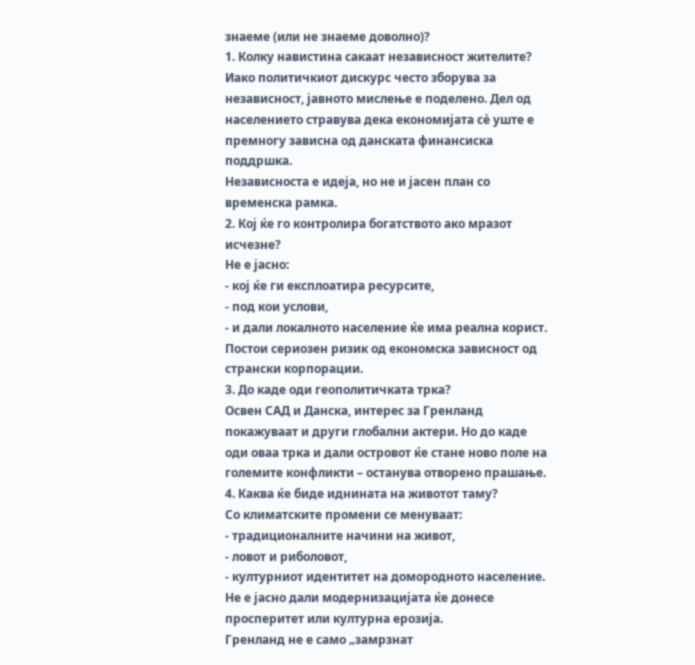знаеме (или не знаеме доволно)?
1. Колку навистина сакаат независност жителите?
Иако политичкиот дискурс често зборува за независност, јавното мислење е поделено. Дел од населението стравува дека економијата сè уште е премногу зависна од данската финансиска поддршка.
Независноста е идеја, но не и јасен план со временска рамка.
2. Кој ќе го контролира богатството ако мразот исчезне?
Не е јасно:
- кој ќе ги експлоатира ресурсите,
- под кои услови,
- и дали локалното население ќе има реална корист.
Постои сериозен ризик од економска зависност од странски корпорации.
3. До каде оди геополитичката трка?
Освен САД и Данска, интерес за Гренланд покажуваат и други глобални актери. Но до каде оди оваа трка и дали островот ќе стане ново поле на големите конфликти – останува отворено прашање.
4. Каква ќе биде иднината на животот таму?
Со климатските промени се менуваат:
- традиционалните начини на живот,
- ловот и риболовот,
- културниот идентитет на домородното население.
Не е јасно дали модернизацијата ќе донесе просперитет или културна ерозија.
Гренланд не е само „замрзнат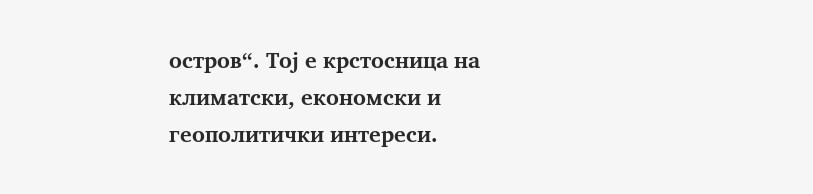остров“. Тој е крстосница на климатски, економски и геополитички интереси.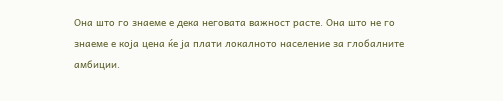Она што го знаеме е дека неговата важност расте. Она што не го знаеме е која цена ќе ја плати локалното население за глобалните амбиции.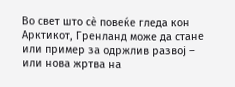Во свет што сè повеќе гледа кон Арктикот, Гренланд може да стане или пример за одржлив развој – или нова жртва на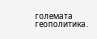големата геополитика.